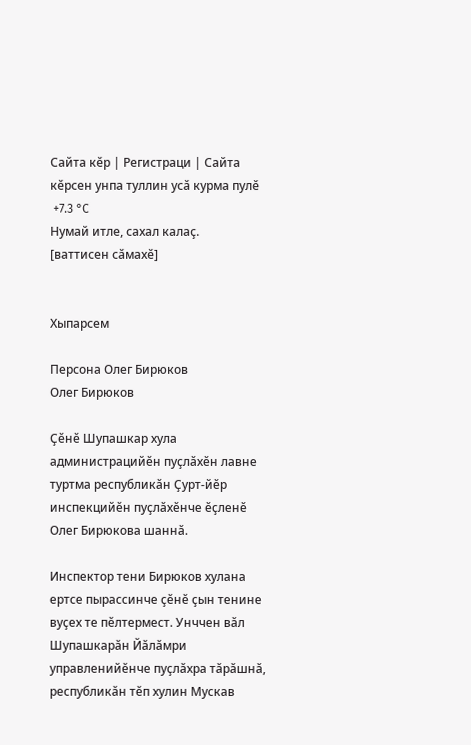Сайта кӗр | Регистраци | Сайта кӗрсен унпа туллин усӑ курма пулӗ
 +7.3 °C
Нумай итле, сахал калаҫ.
[ваттисен сӑмахӗ]


Хыпарсем

Персона Олег Бирюков
Олег Бирюков

Ҫӗнӗ Шупашкар хула администрацийӗн пуҫлӑхӗн лавне туртма республикӑн Ҫурт-йӗр инспекцийӗн пуҫлӑхӗнче ӗҫленӗ Олег Бирюкова шаннӑ.

Инспектор тени Бирюков хулана ертсе пырассинче ҫӗнӗ ҫын тенине вуҫех те пӗлтермест. Унччен вӑл Шупашкарӑн Йӑлӑмри управленийӗнче пуҫлӑхра тӑрӑшнӑ, республикӑн тӗп хулин Мускав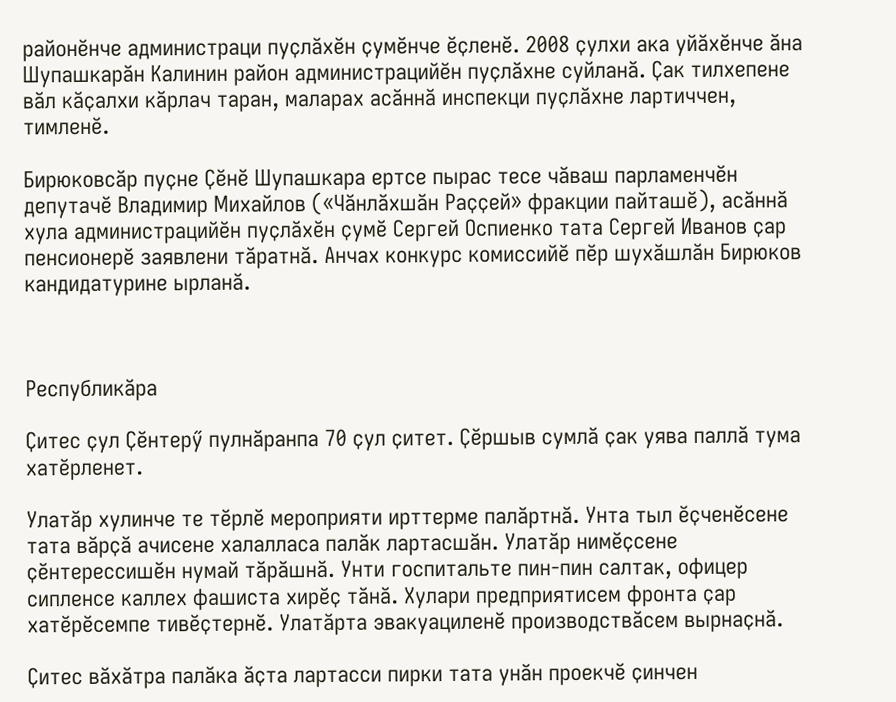районӗнче администраци пуҫлӑхӗн ҫумӗнче ӗҫленӗ. 2008 ҫулхи ака уйӑхӗнче ӑна Шупашкарӑн Калинин район администрацийӗн пуҫлӑхне суйланӑ. Ҫак тилхепене вӑл кӑҫалхи кӑрлач таран, маларах асӑннӑ инспекци пуҫлӑхне лартиччен, тимленӗ.

Бирюковсӑр пуҫне Ҫӗнӗ Шупашкара ертсе пырас тесе чӑваш парламенчӗн депутачӗ Владимир Михайлов («Чӑнлӑхшӑн Раҫҫей» фракции пайташӗ), асӑннӑ хула администрацийӗн пуҫлӑхӗн ҫумӗ Сергей Оспиенко тата Сергей Иванов ҫар пенсионерӗ заявлени тӑратнӑ. Анчах конкурс комиссийӗ пӗр шухӑшлӑн Бирюков кандидатурине ырланӑ.



Республикӑра

Ҫитес ҫул Ҫӗнтерӳ пулнӑранпа 70 ҫул ҫитет. Ҫӗршыв сумлӑ ҫак уява паллӑ тума хатӗрленет.

Улатӑр хулинче те тӗрлӗ мероприяти ирттерме палӑртнӑ. Унта тыл ӗҫченӗсене тата вӑрҫӑ ачисене халалласа палӑк лартасшӑн. Улатӑр нимӗҫсене ҫӗнтерессишӗн нумай тӑрӑшнӑ. Унти госпитальте пин-пин салтак, офицер сипленсе каллех фашиста хирӗҫ тӑнӑ. Хулари предприятисем фронта ҫар хатӗрӗсемпе тивӗҫтернӗ. Улатӑрта эвакуациленӗ производствӑсем вырнаҫнӑ.

Ҫитес вӑхӑтра палӑка ӑҫта лартасси пирки тата унӑн проекчӗ ҫинчен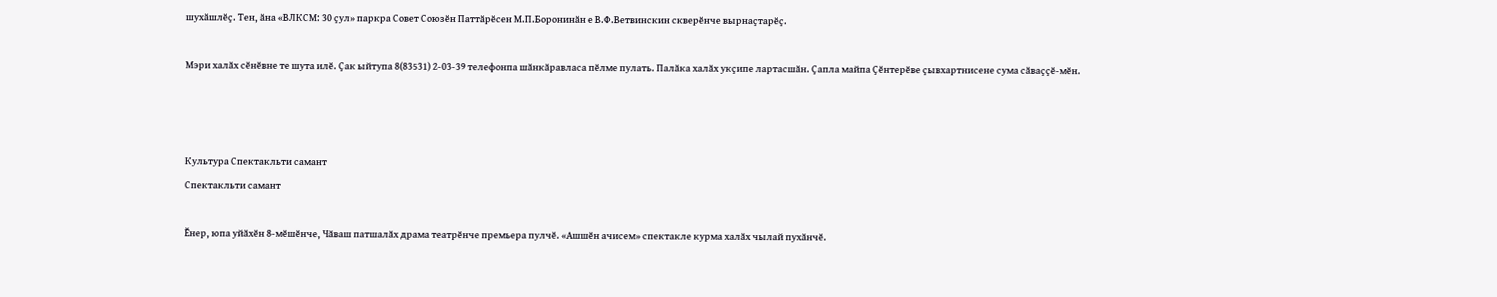шухӑшлӗҫ. Тен, ӑна «ВЛКСМ: 30 ҫул» паркра Совет Союзӗн Паттӑрӗсен М.П.Боронинӑн е В.Ф.Ветвинскин скверӗнче вырнаҫтарӗҫ.

Мэри халӑх сӗнӗвне те шута илӗ. Ҫак ыйтупа 8(83531) 2-03-39 телефонпа шӑнкӑравласа пӗлме пулать. Палӑка халӑх укҫипе лартасшӑн. Ҫапла майпа Ҫӗнтерӗве ҫывхартнисене сума сӑваҫҫӗ-мӗн.



Культура Спектакльти самант
Спектакльти самант

Ӗнер, юпа уйӑхӗн 8-мӗшӗнче, Чӑваш патшалӑх драма театрӗнче премьера пулчӗ. «Ашшӗн ачисем» спектакле курма халӑх чылай пухӑнчӗ.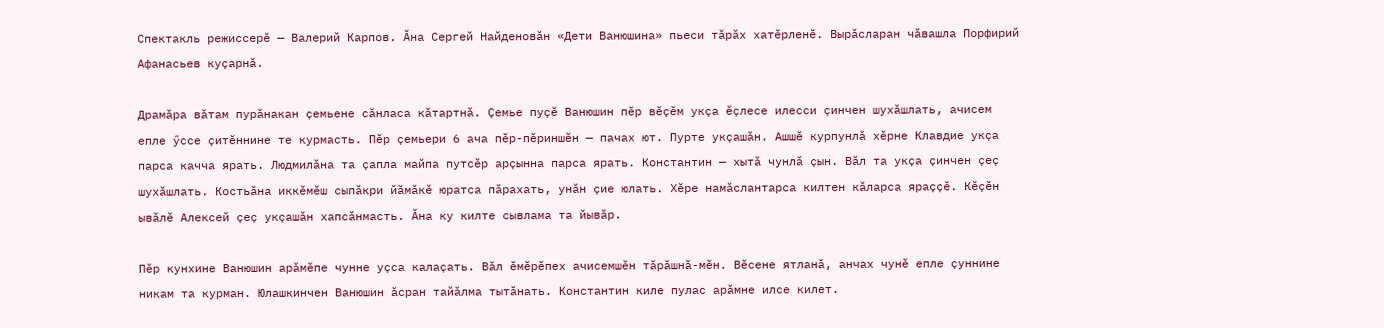Спектакль режиссерӗ — Валерий Карпов. Ӑна Сергей Найденовӑн «Дети Ванюшина» пьеси тӑрӑх хатӗрленӗ. Вырӑсларан чӑвашла Порфирий Афанасьев куҫарнӑ.

Драмӑра вӑтам пурӑнакан ҫемьене сӑнласа кӑтартнӑ. Ҫемье пуҫӗ Ванюшин пӗр вӗҫӗм укҫа ӗҫлесе илесси ҫинчен шухӑшлать, ачисем епле ӳссе ҫитӗннине те курмасть. Пӗр ҫемьери 6 ача пӗр-пӗриншӗн — пачах ют. Пурте укҫашӑн. Ашшӗ курпунлӑ хӗрне Клавдие укҫа парса качча ярать. Людмилӑна та ҫапла майпа путсӗр арҫынна парса ярать. Константин — хытӑ чунлӑ ҫын. Вӑл та укҫа ҫинчен ҫеҫ шухӑшлать. Костьӑна иккӗмӗш сыпӑкри йӑмӑкӗ юратса пӑрахать, унӑн ҫие юлать. Хӗре намӑслантарса килтен кӑларса яраҫҫӗ. Кӗҫӗн ывӑлӗ Алексей ҫеҫ укҫашӑн хапсӑнмасть. Ӑна ку килте сывлама та йывӑр.

Пӗр кунхине Ванюшин арӑмӗпе чунне уҫса калаҫать. Вӑл ӗмӗрӗпех ачисемшӗн тӑрӑшнӑ-мӗн. Вӗсене ятланӑ, анчах чунӗ епле ҫуннине никам та курман. Юлашкинчен Ванюшин ӑсран тайӑлма тытӑнать. Константин киле пулас арӑмне илсе килет.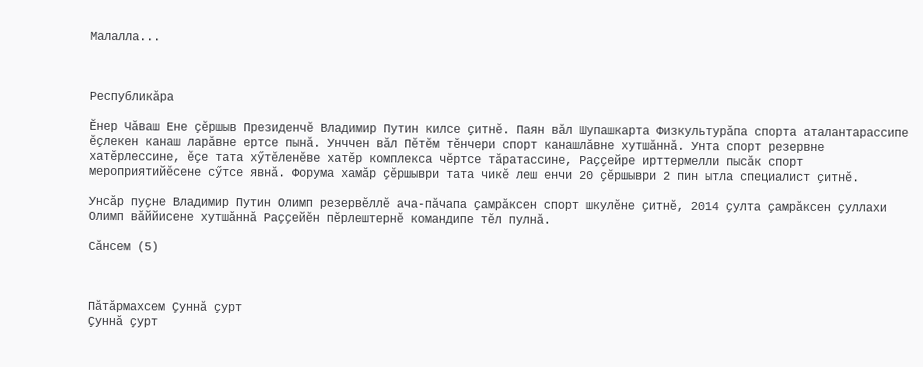Малалла...



Республикӑра

Ӗнер Чӑваш Ене ҫӗршыв Президенчӗ Владимир Путин килсе ҫитнӗ. Паян вӑл Шупашкарта Физкультурӑпа спорта аталантарассипе ӗҫлекен канаш ларӑвне ертсе пынӑ. Унччен вӑл Пӗтӗм тӗнчери спорт канашлӑвне хутшӑннӑ. Унта спорт резервне хатӗрлессине, ӗҫе тата хӳтӗленӗве хатӗр комплекса чӗртсе тӑратассине, Раҫҫейре ирттермелли пысӑк спорт мероприятийӗсене сӳтсе явнӑ. Форума хамӑр ҫӗршыври тата чикӗ леш енчи 20 ҫӗршыври 2 пин ытла специалист ҫитнӗ.

Унсӑр пуҫне Владимир Путин Олимп резервӗллӗ ача-пӑчапа ҫамрӑксен спорт шкулӗне ҫитнӗ, 2014 ҫулта ҫамрӑксен ҫуллахи Олимп вӑййисене хутшӑннӑ Раҫҫейӗн пӗрлештернӗ командипе тӗл пулнӑ.

Сӑнсем (5)



Пӑтӑрмахсем Ҫуннӑ ҫурт
Ҫуннӑ ҫурт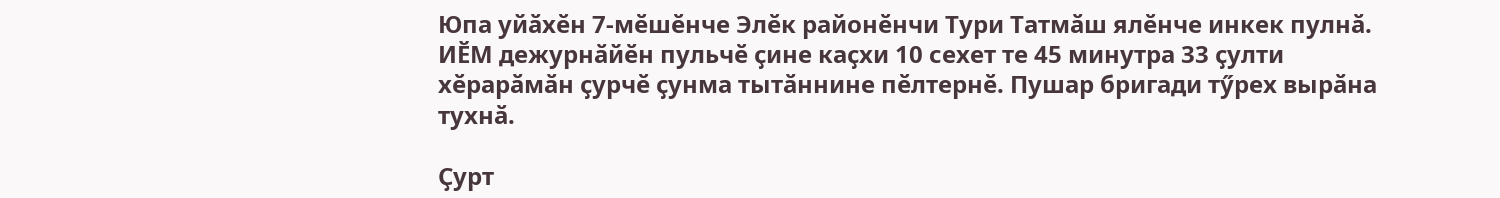Юпа уйӑхӗн 7-мӗшӗнче Элӗк районӗнчи Тури Татмӑш ялӗнче инкек пулнӑ. ИӖМ дежурнӑйӗн пульчӗ ҫине каҫхи 10 сехет те 45 минутра 33 ҫулти хӗрарӑмӑн ҫурчӗ ҫунма тытӑннине пӗлтернӗ. Пушар бригади тӳрех вырӑна тухнӑ.

Ҫурт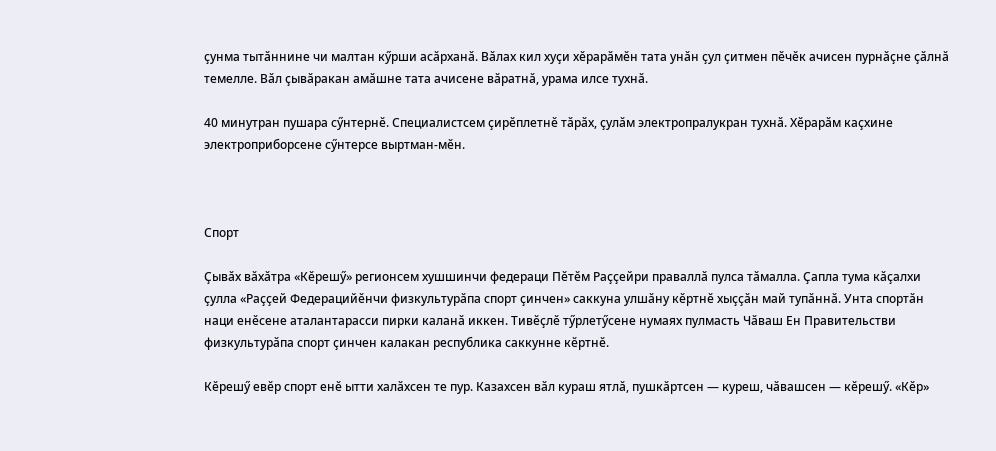ҫунма тытӑннине чи малтан кӳрши асӑрханӑ. Вӑлах кил хуҫи хӗрарӑмӗн тата унӑн ҫул ҫитмен пӗчӗк ачисен пурнӑҫне ҫӑлнӑ темелле. Вӑл ҫывӑракан амӑшне тата ачисене вӑратнӑ, урама илсе тухнӑ.

40 минутран пушара сӳнтернӗ. Специалистсем ҫирӗплетнӗ тӑрӑх, ҫулӑм электропралукран тухнӑ. Хӗрарӑм каҫхине электроприборсене сӳнтерсе выртман-мӗн.



Спорт

Ҫывӑх вӑхӑтра «Кӗрешӳ» регионсем хушшинчи федераци Пӗтӗм Раҫҫейри праваллӑ пулса тӑмалла. Ҫапла тума кӑҫалхи ҫулла «Раҫҫей Федерацийӗнчи физкультурӑпа спорт ҫинчен» саккуна улшӑну кӗртнӗ хыҫҫӑн май тупӑннӑ. Унта спортӑн наци енӗсене аталантарасси пирки каланӑ иккен. Тивӗҫлӗ тӳрлетӳсене нумаях пулмасть Чӑваш Ен Правительстви физкультурӑпа спорт ҫинчен калакан республика саккунне кӗртнӗ.

Кӗрешӳ евӗр спорт енӗ ытти халӑхсен те пур. Казахсен вӑл кураш ятлӑ, пушкӑртсен — куреш, чӑвашсен — кӗрешӳ. «Кӗр»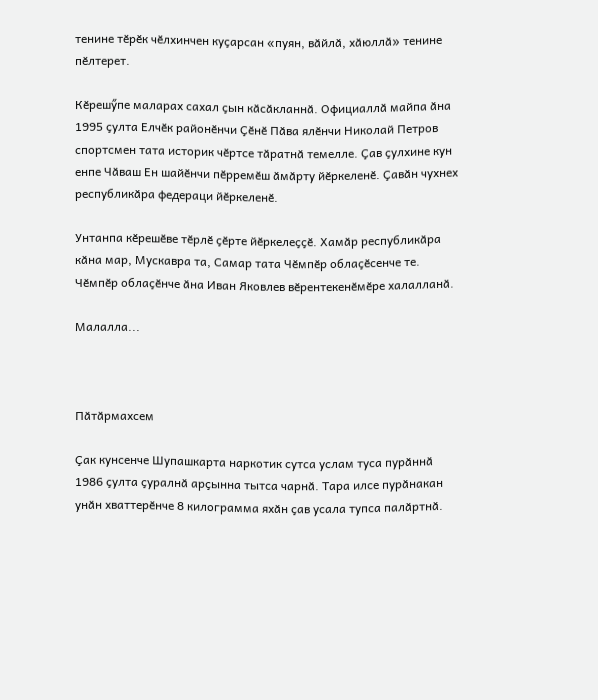тенине тӗрӗк чӗлхинчен куҫарсан «пуян, вӑйлӑ, хӑюллӑ» тенине пӗлтерет.

Кӗрешӳпе маларах сахал ҫын кӑсӑкланнӑ. Официаллӑ майпа ӑна 1995 ҫулта Елчӗк районӗнчи Ҫӗнӗ Пӑва ялӗнчи Николай Петров спортсмен тата историк чӗртсе тӑратнӑ темелле. Ҫав ҫулхине кун енпе Чӑваш Ен шайӗнчи пӗрремӗш ӑмӑрту йӗркеленӗ. Ҫавӑн чухнех республикӑра федераци йӗркеленӗ.

Унтанпа кӗрешӗве тӗрлӗ ҫӗрте йӗркелеҫҫӗ. Хамӑр республикӑра кӑна мар, Мускавра та, Самар тата Чӗмпӗр облаҫӗсенче те. Чӗмпӗр облаҫӗнче ӑна Иван Яковлев вӗрентекенӗмӗре халалланӑ.

Малалла...



Пӑтӑрмахсем

Ҫак кунсенче Шупашкарта наркотик сутса услам туса пурӑннӑ 1986 ҫулта ҫуралнӑ арҫынна тытса чарнӑ. Тара илсе пурӑнакан унӑн хваттерӗнче 8 килограмма яхӑн ҫав усала тупса палӑртнӑ.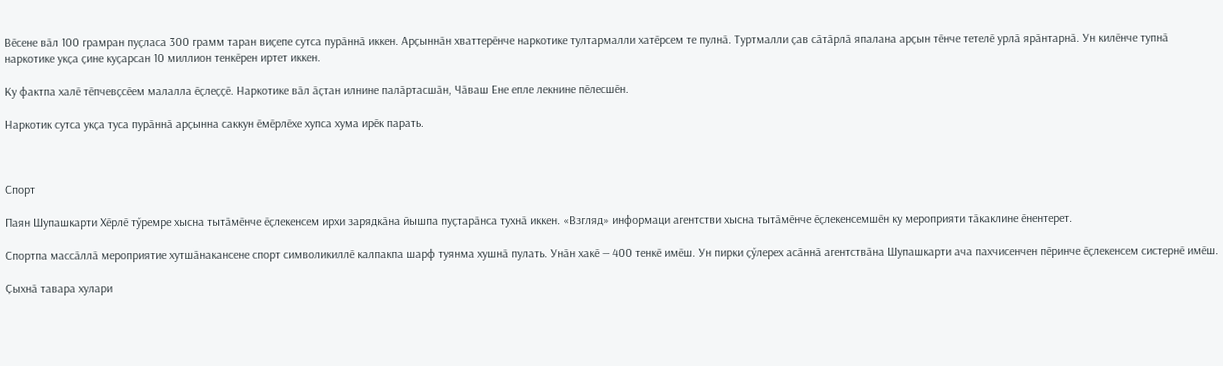Вӗсене вӑл 100 грамран пуҫласа 300 грамм таран виҫепе сутса пурӑннӑ иккен. Арҫыннӑн хваттерӗнче наркотике тултармалли хатӗрсем те пулнӑ. Туртмалли ҫав сӑтӑрлӑ япалана арҫын тӗнче тетелӗ урлӑ ярӑнтарнӑ. Ун килӗнче тупнӑ наркотике укҫа ҫине куҫарсан 10 миллион тенкӗрен иртет иккен.

Ку фактпа халӗ тӗпчевҫсӗем малалла ӗҫлеҫҫӗ. Наркотике вӑл ӑҫтан илнине палӑртасшӑн, Чӑваш Ене епле лекнине пӗлесшӗн.

Наркотик сутса укҫа туса пурӑннӑ арҫынна саккун ӗмӗрлӗхе хупса хума ирӗк парать.



Спорт

Паян Шупашкарти Хӗрлӗ тӳремре хысна тытӑмӗнче ӗҫлекенсем ирхи зарядкӑна йышпа пуҫтарӑнса тухнӑ иккен. «Взгляд» информаци агентстви хысна тытӑмӗнче ӗҫлекенсемшӗн ку мероприяти тӑкаклине ӗнентерет.

Спортпа массӑллӑ мероприятие хутшӑнакансене спорт символикиллӗ калпакпа шарф туянма хушнӑ пулать. Унӑн хакӗ — 400 тенкӗ имӗш. Ун пирки ҫӳлерех асӑннӑ агентствӑна Шупашкарти ача пахчисенчен пӗринче ӗҫлекенсем систернӗ имӗш.

Ҫыхнӑ тавара хулари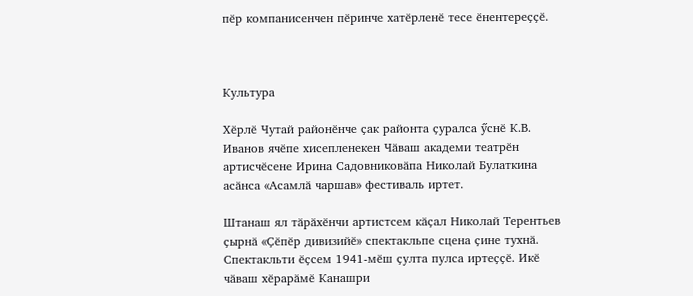пӗр компанисенчен пӗринче хатӗрленӗ тесе ӗнентереҫҫӗ.



Культура

Хӗрлӗ Чутай районӗнче ҫак районта ҫуралса ӳснӗ К.В. Иванов ячӗпе хисепленекен Чӑваш академи театрӗн артисчӗсене Ирина Садовниковӑпа Николай Булаткина асӑнса «Асамлӑ чаршав» фестиваль иртет.

Штанаш ял тӑрӑхӗнчи артистсем кӑҫал Николай Терентьев ҫырнӑ «Ҫӗпӗр дивизийӗ» спектакльпе сцена ҫине тухнӑ. Спектакльти ӗҫсем 1941-мӗш ҫулта пулса иртеҫҫӗ. Икӗ чӑваш хӗрарӑмӗ Канашри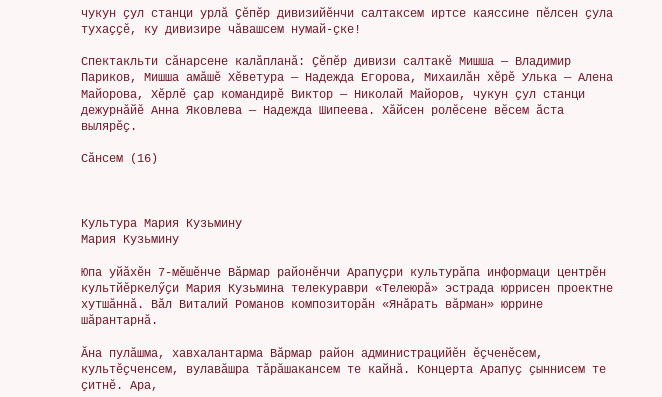чукун ҫул станци урлӑ Ҫӗпӗр дивизийӗнчи салтаксем иртсе каяссине пӗлсен ҫула тухаҫҫӗ, ку дивизире чӑвашсем нумай-ҫке!

Спектакльти сӑнарсене калӑпланӑ: Ҫӗпӗр дивизи салтакӗ Мишша — Владимир Париков, Мишша амӑшӗ Хӗветура — Надежда Егорова, Михаилӑн хӗрӗ Улька — Алена Майорова, Хӗрлӗ ҫар командирӗ Виктор — Николай Майоров, чукун ҫул станци дежурнӑйӗ Анна Яковлева — Надежда Шипеева. Хӑйсен ролӗсене вӗсем ӑста вылярӗҫ.

Сӑнсем (16)



Культура Мария Кузьмину
Мария Кузьмину

Юпа уйӑхӗн 7-мӗшӗнче Вӑрмар районӗнчи Арапуҫри культурӑпа информаци центрӗн культйӗркелӳҫи Мария Кузьмина телекураври «Телеюрӑ» эстрада юррисен проектне хутшӑннӑ. Вӑл Виталий Романов композиторӑн «Янӑрать вӑрман» юррине шӑрантарнӑ.

Ӑна пулӑшма, хавхалантарма Вӑрмар район администрацийӗн ӗҫченӗсем, культӗҫченсем, вулавӑшра тӑрӑшакансем те кайнӑ. Концерта Арапуҫ ҫыннисем те ҫитнӗ. Ара,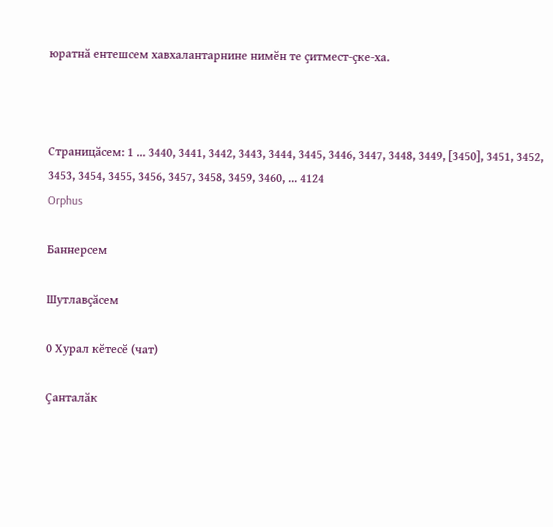юратнӑ ентешсем хавхалантарнине нимӗн те ҫитмест-ҫке-ха.



Страницӑсем: 1 ... 3440, 3441, 3442, 3443, 3444, 3445, 3446, 3447, 3448, 3449, [3450], 3451, 3452, 3453, 3454, 3455, 3456, 3457, 3458, 3459, 3460, ... 4124
Orphus

Баннерсем

Шутлавҫӑсем

0 Хурал кӗтесӗ (чат)

Ҫанталӑк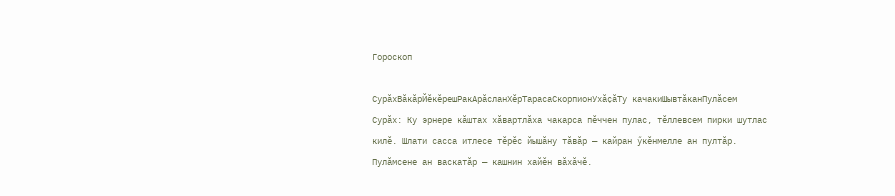Гороскоп

СурӑхВӑкӑрЙӗкӗрешРакАрӑсланХӗрТарасаСкорпионУхӑҫӑТу качакиШывтӑканПулӑсем
Сурӑх: Ку эрнере кӑштах хӑвартлӑха чакарса пӗччен пулас, тӗллевсем пирки шутлас килӗ. Шлати сасса итлесе тӗрӗс йышӑну тӑвӑр — кайран ӳкӗнмелле ан пултӑр. Пулӑмсене ан васкатӑр — кашнин хайӗн вӑхӑчӗ.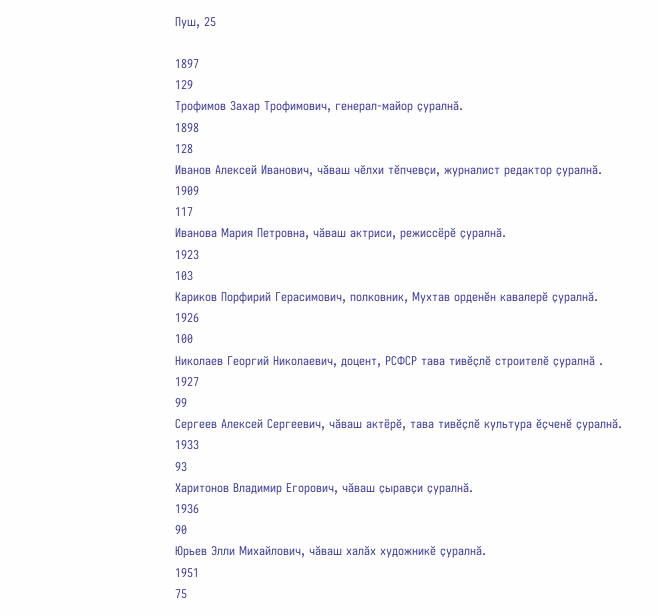Пуш, 25

1897
129
Трофимов Захар Трофимович, генерал-майор ҫуралнӑ.
1898
128
Иванов Алексей Иванович, чӑваш чӗлхи тӗпчевҫи, журналист редактор ҫуралнӑ.
1909
117
Иванова Мария Петровна, чӑваш актриси, режиссёрӗ ҫуралнӑ.
1923
103
Кариков Порфирий Герасимович, полковник, Мухтав орденӗн кавалерӗ ҫуралнӑ.
1926
100
Николаев Георгий Николаевич, доцент, РСФСР тава тивӗҫлӗ строителӗ ҫуралнӑ .
1927
99
Сергеев Алексей Сергеевич, чӑваш актёрӗ, тава тивӗҫлӗ культура ӗҫченӗ ҫуралнӑ.
1933
93
Харитонов Владимир Eгорович, чӑваш ҫыравҫи ҫуралнӑ.
1936
90
Юрьев Элли Михайлович, чӑваш халӑх художникӗ ҫуралнӑ.
1951
75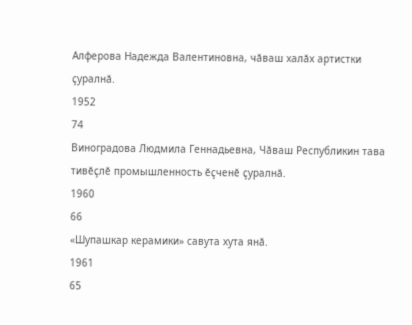Алферова Надежда Валентиновна, чӑваш халӑх артистки ҫуралнӑ.
1952
74
Виноградова Людмила Геннадьевна, Чӑваш Республикин тава тивӗҫлӗ промышленность ӗҫченӗ ҫуралнӑ.
1960
66
«Шупашкар керамики» савута хута янӑ.
1961
65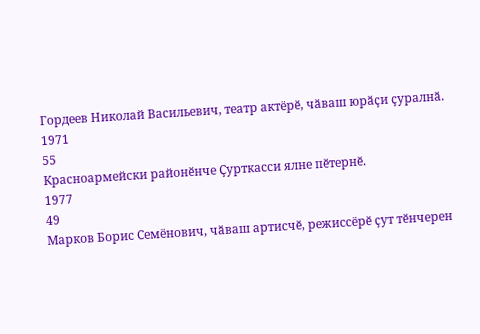Гордеев Николай Васильевич, театр актёрӗ, чӑваш юрӑҫи ҫуралнӑ.
1971
55
Красноармейски районӗнче Ҫурткасси ялне пӗтернӗ.
1977
49
Марков Борис Семёнович, чӑваш артисчӗ, режиссёрӗ ҫут тӗнчерен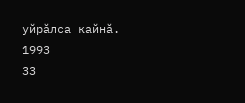уйрӑлса кайнӑ.
1993
33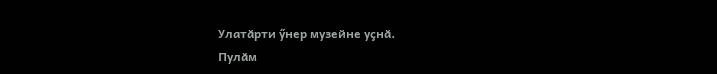Улатӑрти ӳнер музейне уҫнӑ.
Пулӑм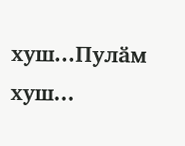хуш...Пулӑм хуш...